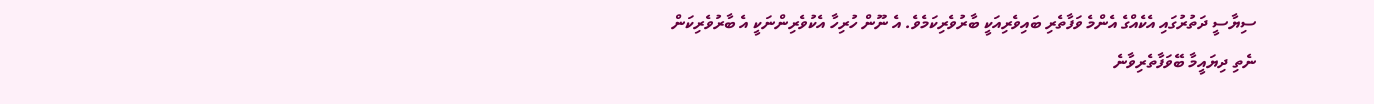ސިޔާސީ ދަތުރުގައި އެކެއްގެ އެންމެ ވަފާތެރި ބައިވެރިއަކީ ބާރުވެރިކަމެވެ. އެ ނޫން ހުރިހާ އެކުވެރިންނަކީ އެ ބާރުވެރިކަން ނެތި ދިޔައީމާ ބޭވަފާތެރިވާނެ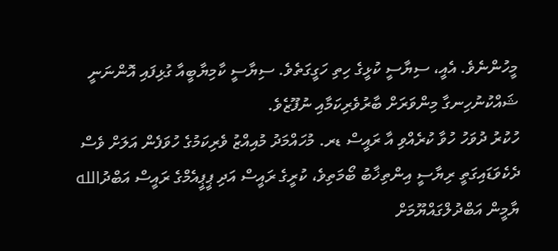މީހުންނެވެ. އެއީ، ސިޔާސީ ކުޅީގެ ހިތި ހަގީގަތެވެ. ސިޔާސީ ކާމިޔާބީއާ ގުޅިފައި އޮންނަނީ ޝައްކުނުހިނގާ މިންވަރަށް ބާރުވެރިކަމާއި ނުފޫޒެވެ.
ހުކުރު ދުވަހު ހުވާ ކުރެއްވި އާ ރައީސް ޑރ. މުހައްމަދު މުއިއްޒު ވެރިކަމުގެ ހުވަފެން އަލަށް ވެސް ދެކެވަޑައިގަތީ ރިޔާސީ އިންތިޚާބު ބޯމަތިވެ، ކުރީގެ ރައީސް އަދި ޕީޕީއެމްގެ ރައީސް އަބްދުالله ޔާމީން އަބްދުލްގައްޔޫމަށް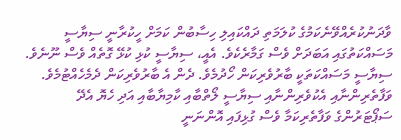ވާދަނުކުރެއްވޭނެކަމުގެ ކުލަމަތި ދައްކައިލި ހިސާބުން ކަމަށް ހީކުރާނީ ސިޔާސީ މަސައްކަތުގައި އަބަދަށް ވެސް ގަމާރެކެވެ. އެއީ، ސިޔާސީ ކުޅި ކުޅޭ ގޮތެއް ވެސް ނޫނެވެ.
ސިޔާސީ މަސައްކަތަކީ ބާރުވެރިކަން ހޯދުމެވެ. ދެން އެ ބާރުވެރިކަން ދެމެހެއްޓުމެވެ.
ވަފާތެރިންނާއި އެކުވެރިންނާއި ސިޔާސީ ލޯތްބާއި ކާމިޔާބާއި އަދި ހެޔޮ އެދޭ ސަޕޯޓަރުންގެ ވަފާތެރިކަމާ ވެސް ގުޅިފައި އޮންނަނީ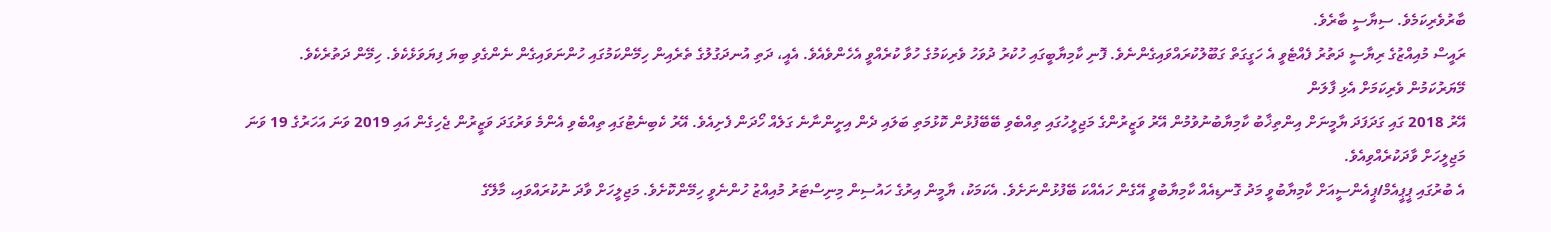ބާރުވެރިކަމެވެ. ސިޔާސީ ބާރެވެ.
ރައީސް މުއިއްޒުގެ ރިޔާސީ ދަތުރު ފެއްޓެވީ އެ ހަގީގަތް ގަބޫލުކުރައްވައިގެންނެވެ. ފޮނި ކާމިޔާބީގައި ހުކުރު ދުވަހު ވެރިކަމުގެ ހުވާ ކުރެއްވީ އެހެންވެއެވެ. އެއީ، ދަތި އުނދަގުލުގެ ތެރެއިން ހިމޭންކަމުގައި ހުންނަވައިގެން ނެންގެވި ބިޔަ ފިޔަވަޅެކެވެ. ހިމޭން ދަތުރެކެވެ.
މޭޔަރުކަމުން ވެރިކަމަށް އެޅި ފާލަން
އޭރު 2018 ގައި ގަދަފަދަ ޔާމީނަށް އިންތިޚާބު ކާމިޔާބުނުވުމުން އޭރު ވަޒީރުންގެ މަޖިލީހުގައި ތިއްބެވި ބޭބޭފުޅުން ކޮޅުމަތި ބަލައި ދެން އިށީންނާނެ ގަލެއް ހޯދަން ފެށިއެވެ. އޭރު ކެބިނެޓުގައި ތިއްބެވި އެންމެ ވަރުގަދަ ވަޒީރުން ޖެހިގެން އައި 2019 ވަނަ އަހަރުގެ 19 ވަނަ މަޖިލީހަށް ވާދަކުރެއްވިއެވެ.
އެ ބުރުގައި ޕީޕީއެމް/ޕީއެންސީއަށް ކާމިޔާބުވީ މަދު ގޮނޑިއެއް ކާމިޔާބުވީ އޭގެން ހައެއްކަ ބޭފުޅުންނަށެވެ. އެކަމަކު، ޔާމީން އިރުގެ ހައުސިން މިނިސްޓަރު މުއިއްޒު ހުންނެވީ ހިމޭންކޮށެވެ. މަޖިލީހަށް ވާދަ ނުކުރައްވައި، މާލޭގެ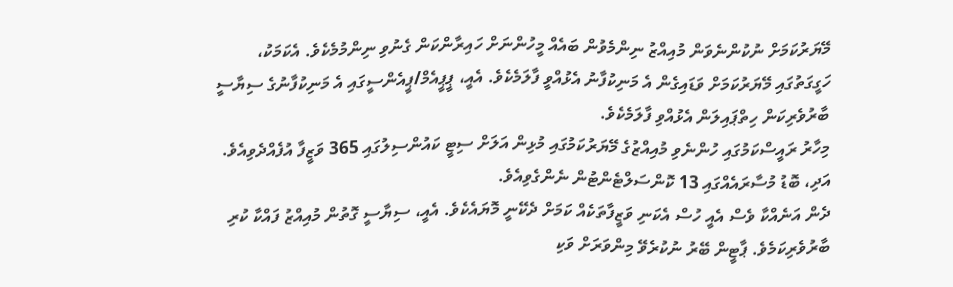މޭޔަރުކަމަށް ނުކުންނެވަން މުއިއްޒު ނިންމެވުން ބައެއް މީހުންނަށް ހައިރާންކަން ގެނުވި ނިންމުމެކެވެ. އެކަމަކު، ހަގީގަތުގައި މޭޔަރުކަމަށް ވަޑައިގެން އެ މަނިކުފާނު އެޅުއްވީ ފާލަމެކެވެ. އެއީ، ޕީޕީއެމް/ޕީއެންސީގައި އެ މަނިކުފާނުގެ ސިޔާސީ ބާރުވެރިކަން ހިތްޕައިލަން އެޅުއްވި ފާލަމެކެވެ.
މިހާރު ރައީސްކަމުގައި ހުންނެވި މުއިއްޒުގެ މޭޔަރުކަމުގައި މުޅިން އަލަށް ސިޓީ ކައުންސިލުގައި 365 ވަޒީފާ އުފެއްދެވިއެވެ. އަދި، ބޮޑު މުސާރައެއްގައި 13 ކޮންސަލްޓެންޓުން ނެންގެވިއެވެ.
ދެން އަނެއްކާ ވެސް އެއީ ހުސް އެކަނި ވަޒީފާތަކެއް ކަމަށް ދެކޭނީ މޮޔައެކެވެ. އެއީ، ސިޔާސީ ގޮތުން މުއިއްޒު ފައްކާ ކުރި ބާރުވެރިކަމެވެ. ޕާޓީން ބޭރު ނުކުރެވޭ މިންވަރަށް ވަކި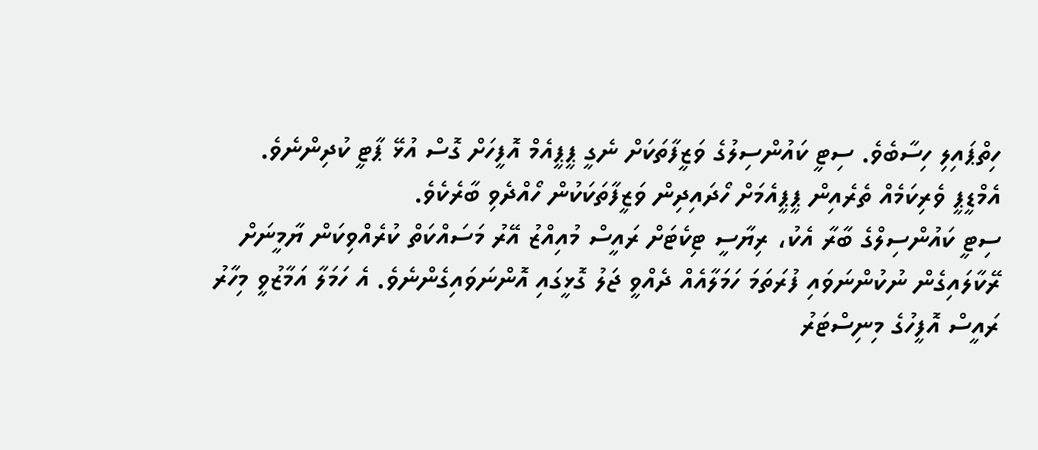ހިތްޕައިލި ހިސާބެވެ. ސިޓީ ކައުންސިލުގެ ވަޒީފާތަކަށް ނެގީ ޕީޕީއެމް އޮފީހަށް ގޮސް އުޅޭ ޕާޓީ ކުދިންނެވެ.
އެމްޑީޕީ ވެރިކަމެއް ތެރެއިން ޕީޕީއެމަށް ހޯދައިދިން ވަޒީފާތަކަކުން ހޯއްދެވި ބާރެކެވެ.
ސިޓީ ކައުންސިލްގެ ބާރާ އެކު، ރިޔާސީ ޓިކެޓަށް ރައީސް މުއިއްޒު އޭރު މަސައްކަތް ކުރެއްވިކަން ޔާމީނަށް ރޭކާލައިގެން ނުކުންނަވައި ފުރަތަމަ ހަމަލާއެއް ދެއްވީ ޖަލު ގޮޅީގައި އޮންނަވައިގެންނެވެ. އެ ހަމަލާ އަމާޒުވީ މިހާރު ރައީސް އޮފީހުގެ މިނިސްޓަރު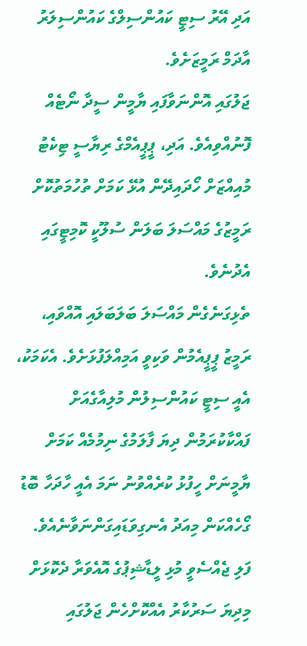އަދި އޭރު ސިޓީ ކައުންސިލްގެ ކައުންސިލަރު އާދަމް ރަމީޒަށެވެ.
ޖަލުގައި އޮންނަވާފައި ޔާމީން ސީދާ ނޯޓެއް ފޮނުއްވިއެވެ. އަދި، ޕީޕީއެމްގެ ރިޔާސީ ޓިކެޓު މުއިއްޒަށް ހޯދައިދޭން އުޅޭ ކަމަށް ތުހުމަތުކޮށް ރަމީޒުގެ މައްސަލަ ބަލަން ސުލޫކީ ކޮމިޓީގައި އެދުނެވެ.
ތެޅިގަނެގެން މައްސަލަ ބަލަބަލައި އޮއްވައި، ރަމީޒު ޕީޕީއެމުން ވަކިވީ އަމިއްލަފުޅަށެވެ. އެކަމަކު، އެއީ ސިޓީ ކައުންސިލުން މުލިއާގެއަށް ފައްކާކުރަމުން ދިޔަ ފާލަމުގެ ނިމުމެއް ކަމަށް ޔާމީނަށް ހީފުޅު ކުރެއްވުނު ނަމަ އެއީ ހާދަހާ ބޮޑު ގޯހެއްކަން މިއަދު އެނގިވަޑައިގަންނަވާނެއެވެ.
ފަލި ޖެއްސެވީ މުޅި ލީޑާޝިޕުގެ އޮއެވަރާ ދެކޮޅަށް
މިދިޔަ ސަރުކާރު އެއްކޮށްހެން ޖަލުގައި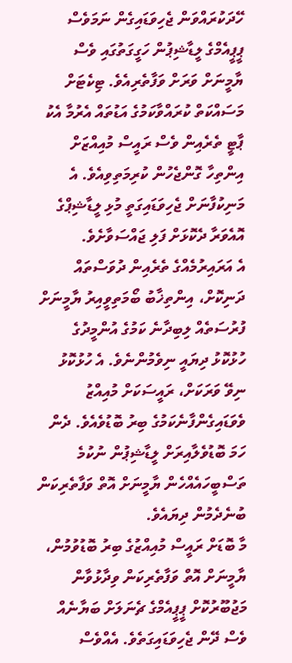ހޭދަކުރައްވަން ޖެހިވަޑައިގެން ނަމަވެސް ޕީޕީއެމްގެ ލީޑާޝިޕުން ހަގީގަތުގައި ވެސް ޔާމީނަށް ވަރަށް ވަފާތެރިއެވެ. ޓިކެޓަށް މަސައްކަތް ކުރައްވާކަމުގެ އަޑުތައް އެރުމާ އެކު ޕާޓީ ތެރެއިން ވެސް ރައީސް މުއިއްޒަށް އިންތިހާ ގޮންޖެހުން ކުރިމަތިވިއެވެ. އެ މަނިކުފާނަށް ޖެހިވަޑައިގަތީ މުޅި ލީޑާޝިޕްގެ އޮއެވަރާ ދެކޮޅަށް ފަލި ޖައްސަވާށެވެ.
އެ އަރައިރުމެއްގެ ތެރެއިން ދުވަސްތައް ދަނިކޮށް، އިންތިޚާބު ބޯމަތިވީއިރު ޔާމީނަށް ފުރުސަތެއް ލިބިދާނެ ކަމުގެ އުންމީދުގެ ހުޅުކޮޅު ދިޔައީ ނިވެމުންނެވެ. އެ ހުޅުކޮޅު ނިވޭ ވަރަކަށް، ރައީސަކަށް މުއިއްޒު ވެވަޑައިގެންފާނެކަމުގެ ބިރު ބޮޑުވެއެވެ. ދެން ހަމަ ބޮޑުވެލާއިރަށް ލީޑާޝިޕުން ނުކުމެ ތަސްބީހައެއްހެން ޔާމީނަށް އޮތް ވަފާތެރިކަން ބުނެދެމުން ދިޔައެވެ.
މާ ބޮޑަށް ރައީސް މުއިއްޒުގެ ބިރު ބޮޑުވުމުން، ޔާމީނަށް އޮތް ވަފާތެރިކަން ވިދާޅުވާން މަޖުބޫރުކޮށް ޕީޕީއެމްގެ ޗެނަލަށް ބަޔާނެއް ވެސް ދޭން ޖެހިވަޑައިގަތެވެ. އެއްވެސް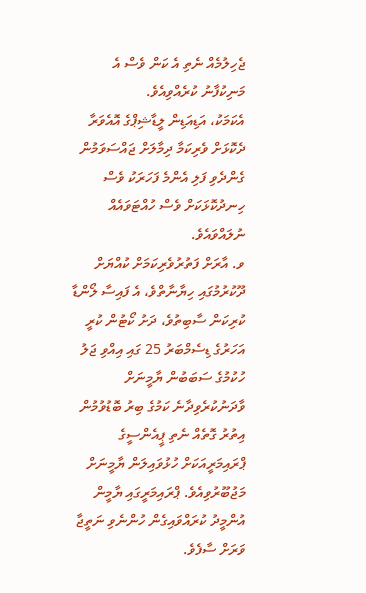ޖެހިލުމެއް ނެތި އެ ކަން ވެސް އެ މަނިކުފާނު ކުރެއްވިއެވެ.
އެކަމަކު، އަޑިއަޑިން ލީޑާޝިޕްގެ އޮއެވަރާ ދެކޮޅަށް ވެރިކަމާ ދިމާލަށް ޖައްސަވަމުން ގެންދެވި ފަލި އެންމެ ފަހަރަކު ވެސް ހިނދުކޮޅަކަށް ވެސް ހުއްޓަވައެއް ނުލައްވައެވެ.
ވ. އާރަށް ފަތުރުވެރިކަމަށް ކުއްޔަށް ދޫކުރުމުގައި ހިޔާނާތްވެ، އެ ފައިސާ ލޯންޑާ ކުރިކަން ސާބިތުވެ، ދަށު ކޯޓުން ކުރީ އަހަރުގެ ޑިސެމްބަރު 25 ގައި އިއްވި ޖަލު ހުކުމުގެ ސަބަބުން ޔާމީނަށް ވާދަނުކުރެވިދާނެ ކަމުގެ ބިރު ބޮޑުވުމުން އިތުރު ގޮތެއް ނެތި ޕީއެންސީގެ ޕްރައިމަރީއަކަށް ހުޅުވައިލަން ޔާމީނަށް މަޖުބޫރުވިއެވެ. ޕްރައިމަރީގައި ޔާމީން އުންމީދު ކުރައްވައިގެން ހުންނެވި ނަތީޖާ ވަރަށް ސާފެވެ.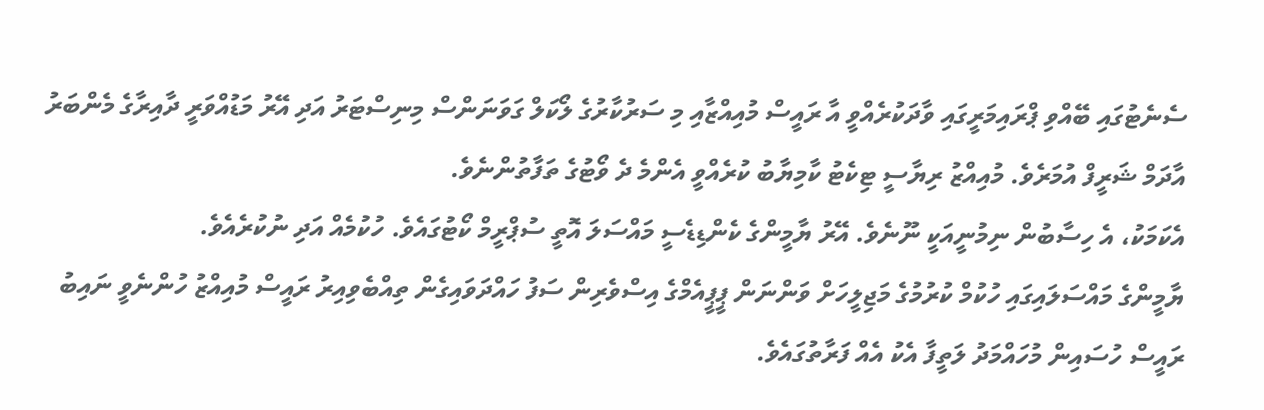ސެނެޓުގައި ބޭއްވި ޕްރައިމަރީގައި ވާދަކުރެއްވީ އާ ރައީސް މުއިއްޒާއި މި ސަރުކާރުގެ ލޯކަލް ގަވަނަންސް މިނިސްޓަރު އަދި އޭރު މަޑުއްވަރީ ދާއިރާގެ މެންބަރު އާދަމް ޝަރީފް އުމަރެވެ. މުއިއްޒު ރިޔާސީ ޓިކެޓު ކާމިޔާބު ކުރެއްވީ އެންމެ ދެ ވޯޓުގެ ތަފާތުންނެވެ.
އެކަމަކު، އެ ހިސާބުން ނިމުނީއަކީ ނޫނެވެ. އޭރު ޔާމީންގެ ކެންޑިޑެސީ މައްސަލަ އޮތީ ސުޕްރީމް ކޯޓުގައެވެ. ހުކުމެއް އަދި ނުކުރެއެވެ.
ޔާމީންގެ މައްސަލައިގައި ހުކުމް ކުރުމުގެ މަޖިލީހަށް ވަންނަން ޕީޕީއެމްގެ އިސްވެރިން ސަފު ހައްދަވައިގެން ތިއްބެވިއިރު ރައީސް މުއިއްޒު ހުންނެވީ ނައިބު ރައީސް ހުސައިން މުހައްމަދު ލަތީފާ އެކު އެއް ފަރާތުގައެވެ.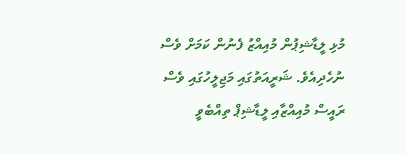މުޅި ލީޑާޝިޕުން މުއިއްޒު ފެނުން ކަމަށް ވެސް ނުހެދިއެވެ. ޝަރީއަތުގައި މަޖިލީހުގައި ވެސް ރައީސް މުއިއްޒާއި ލީޑާޝިޕް ތިއްބެވީ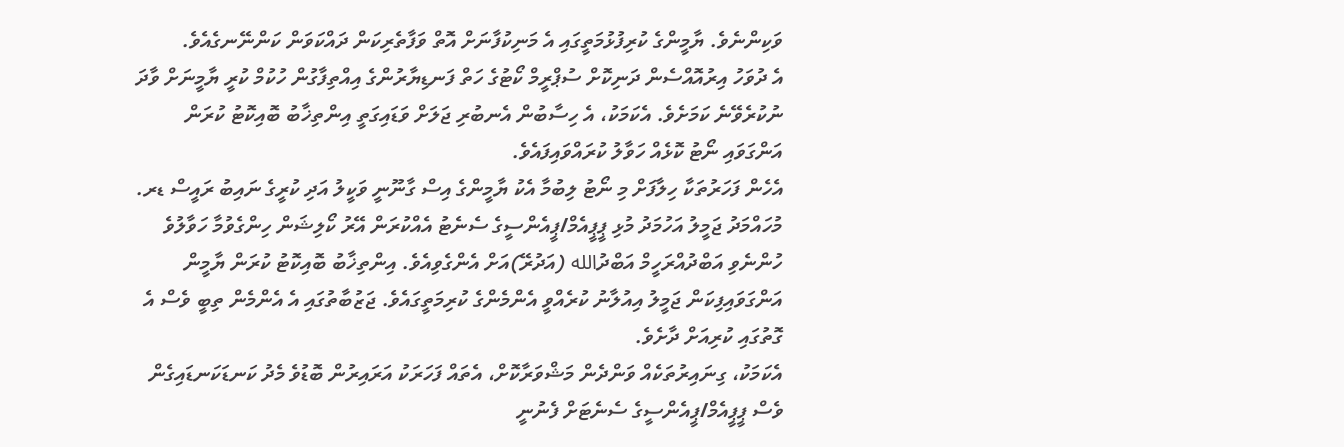ވަކިންނެވެ. ޔާމީންގެ ކުރިފުޅުމަތީގައި އެ މަނިކުފާނަށް އޮތް ވަފާތެރިކަން ދައްކަވަން ކަންނޭނގެއެވެ.
އެ ދުވަހު އިރުއޮއްސެން ދަނިކޮށް ސުޕްރީމް ކޯޓުގެ ހަތް ފަނޑިޔާރުންގެ އިއްތިފާގުން ހުކުމް ކުރީ ޔާމީނަށް ވާދަ ނުކުރެވޭނެ ކަމަށެވެ. އެކަމަކު، އެ ހިސާބުން އެނބުރި ޖަލަށް ވަޑައިގަތީ އިންތިޚާބު ބޮއިކޮޓު ކުރަން އަންގަވައި ނޯޓު ކޮޅެއް ހަވާލު ކުރައްވައިފައެވެ.
އެހެން ފަހަރުތަކާ ހިލާފަށް މި ނޯޓު ލިބުމާ އެކު ޔާމީންގެ އިސް ގާނޫނީ ވަކީލު އަދި ކުރީގެ ނައިބު ރައީސް ޑރ. މުހައްމަދު ޖަމީލު އަހުމަދު މުޅި ޕީޕީއެމް/ޕީއެންސީގެ ސެނެޓު އެއްކުރަން އޭރު ކޯލިޝަން ހިންގެވުމާ ހަވާލުވެ ހުންނެވި އަބްދުއްރަހީމް އަބްދުالله (އަދުރޭ)އަށް އެންގެވިއެވެ. އިންތިޚާބު ބޮއިކޮޓު ކުރަން ޔާމީން އަންގަވައިފިކަން ޖަމީލު އިއުލާނު ކުރެއްވީ އެންމެންގެ ކުރިމަތީގައެވެ. ޖަޒުބާތުގައި އެ އެންމެން ތިބީ ވެސް އެ ގޮތުގައި ކުރިއަށް ދާށެވެ.
އެކަމަކު، ގިނައިރުތަކެއް ވަންދެން މަޝްވަރާކޮށް، އެތައް ފަހަރަކު އަރައިރުން ބޮޑުވެ މެދު ކަނޑަކަނޑައިގެން ވެސް ޕީޕީއެމް/ޕީއެންސީގެ ސެނެޓަށް ފެނުނީ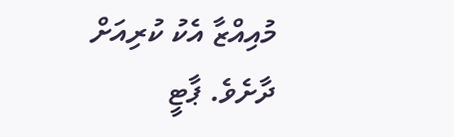މުއިއްޒާ އެކު ކުރިއަށް ދާށެވެ. ޕާޓީ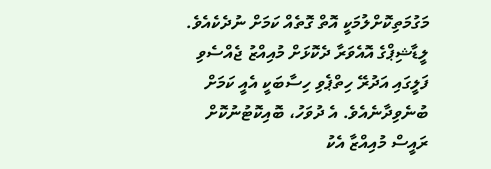މަގުމަތިކޮށްލުމަކީ އޮތް ގޮތެއް ކަމަށް ނުދެކެއެވެ.
ލީޑާޝިޕްގެ އޮއެވަރާ ދެކޮޅަށް މުއިއްޒު ޖެއްސެވި ފަލީގައި އަދުރޭ ހިތްޕެވި ހިސާބަކީ އެއީ ކަމަށް ބުނެވިދާނެއެވެ. އެ ދުވަހު، ބޮއިކޮޓުނުކޮށް ރައީސް މުއިއްޒާ އެކު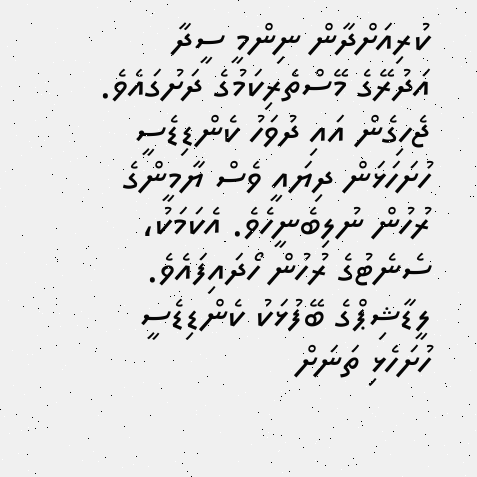ކުރިއަށްދާން ނިންމީ ސީދާ އަދުރޭގެ މޭސްތެރިކަމުގެ ދަށުގައެވެ.
ޖެހިގެން އައި ދުވަހު ކެންޑިޑެސީ ހުށަހަޅަން ދިޔައީ ވެސް ޔާމީންގެ ރުހުން ނުލިބެނީހެވެ. އެކަމަކު، ސެނެޓުގެ ރުހުން ހޯދައިފައެވެ. ލީޑާޝިޕްގެ ބޭފުޅަކު ކެންޑިޑެސީ ހުށަހެޅި ތަނަށް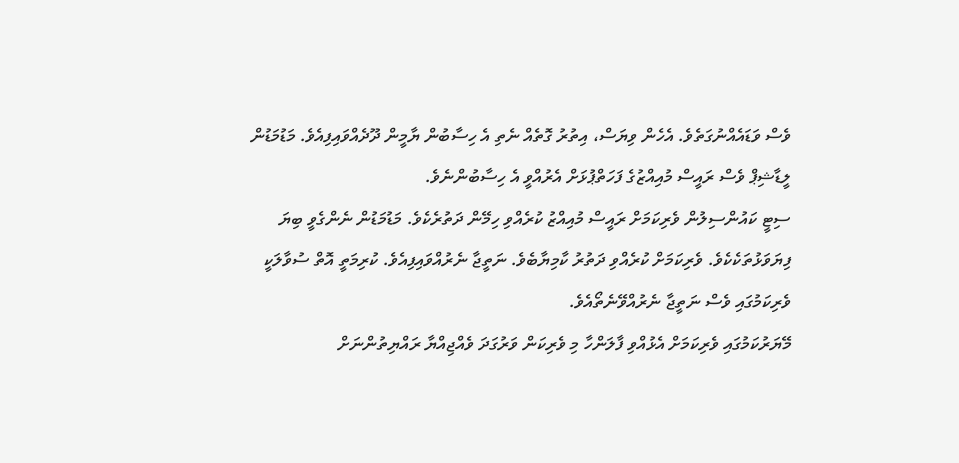ވެސް ވަޑައެއްނުގަތެވެ. އެހެން ވިޔަސް، އިތުރު ގޮތެއް ނެތި އެ ހިސާބުން ޔާމީން ދޫދެއްވައިފިއެވެ. މަޑުމަޑުން ލީޑާޝިޕް ވެސް ރައީސް މުއިއްޒުގެ ފަހަތްޕުޅަށް އެރުއްވީ އެ ހިސާބުންނެވެ.
ސިޓީ ކައުންސިލުން ވެރިކަމަށް ރައީސް މުއިއްޒު ކުރެއްވި ހިމޭން ދަތުރެކެވެ. މަޑުމަޑުން ނެންގެވީ ބިޔަ ފިޔަވަޅުތަކެކެވެ. ވެރިކަމަށް ކުރެއްވި ދަތުރު ކާމިޔާބެވެ. ނަތީޖާ ނެރުއްވައިފިއެވެ. ކުރިމަތީ އޮތް ސުވާލަކީ ވެރިކަމުގައި ވެސް ނަތީޖާ ނެރުއްވޭނެތޯއެވެ.
މޭޔަރުކަމުގައި ވެރިކަމަށް އެޅުއްވި ފާލަންހާ މި ވެރިކަން ވަރުގަދަ ވެއްޖިއްޔާ ރައްޔިތުންނަށް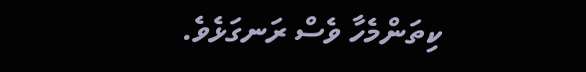ކިތަންމެހާ ވެސް ރަނގަޅެވެ.